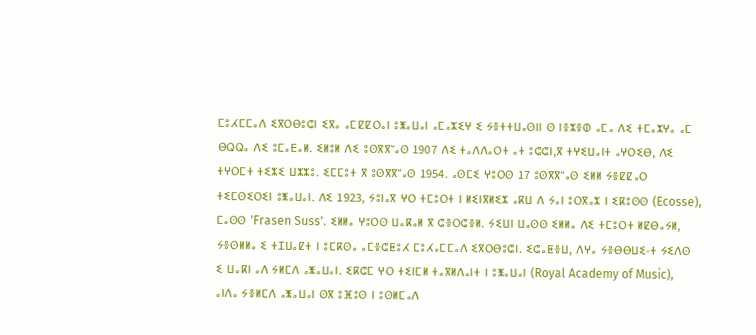ⵎⵓⵃⵎⵎⴰⴷ ⵉⴳⵔⴱⵓⵛⵏ ⵉⴳⴰ ⴰⵎⵇⵇⵔⴰⵏ ⵓⵥⴰⵡⴰⵏ ⴰⵎⴰⵣⵉⵖ ⵉ ⵢⴻⵜⵜⵡⴰⵙⵏⵏ ⵙ ⵏⴻⵣⴻⵀ ⴰⵎⴰ ⴷⵉ ⵜⵎⴰⵣⵖⴰ ⴰⵎ ⴱⵕⵕⴰ ⴷⵉ ⵓⵎⴰⴹⴰⵍ. ⵉⵍⵓⵍ ⴷⵉ ⵓⵙⴳⴳⵯⴰⵙ 1907 ⴷⵉ ⵜⴰⴷⴷⴰⵔⵜ ⴰⵜ ⵓⵛⵛⵏ,ⴳ ⵜⵖⵉⵡⴰⵏⵜ ⴰⵖⵔⵉⴱ, ⴷⵉ ⵜⵖⵔⵎⵜ ⵜⵉⵣⵉ ⵡⵣⵣⵓ. ⵉⵎⵎⵓⵜ ⴳ ⵓⵙⴳⴳⵯⴰⵙ 1954. ⴰⵙⵎⵉ ⵖⵓⵔⵙ 17 ⵓⵙⴳⴳⵯⴰⵙ ⵉⵍⵍ ⵢⴻⵇⵇⴰⵔ ⵜⵉⵎⵙⵉⵔⵉⵏ ⵓⵥⴰⵡⴰⵏ. ⴷⵉ 1923, ⵢⵓⵏⴰⴳ ⵖⵔ ⵜⵎⵓⵔⵜ ⵏ ⵍⵉⵏⴳⵍⵉⵣ ⴰⴽⵡ ⴷ ⵢⴰⵏ ⵓⵔⴳⴰⵣ ⵏ ⵉⴽⵓⵙⵙ (Ecosse), ⵎⴰⵙⵙ 'Frasen Suss'. ⵉⵍⵍⴰ ⵖⵓⵔⵙ ⵡⴰⴽⴰⵍ ⴳ ⵛⴻⵔⵛⴻⵍ. ⵢⵉⵡⵏ ⵡⴰⵙⵙ ⵉⵍⵍⴰ ⴷⵉ ⵜⵎⵓⵔⵜ ⵍⵇⴱⴰⵢⵍ, ⵢⴻⵙⵍⵍⴰ ⵉ ⵜⵊⵡⴰⵇⵜ ⵏ ⵓⵎⴽⵙⴰ ⴰⵎⴻⵛⵟⵓⵃ ⵎⵓⵃⴰⵎⵎⴰⴷ ⵉⴳⵔⴱⵓⵛⵏ. ⵉⵛⴰⵟⴻⵡ, ⴷⵖⴰ ⵢⴻⴱⴱⵡⵉ-ⵜ ⵢⵉⴷⵙ ⵉ ⵡⴰⴽⵏ ⴰⴷ ⵢⵍⵎⴷ ⴰⵥⴰⵡⴰⵏ. ⵉⴽⵛⵎ ⵖⵔ ⵜⵉⵏⵎⵍ ⵜⴰⴳⵍⴷⴰⵏⵜ ⵏ ⵓⵥⴰⵡⴰⵏ (Royal Academy of Music), ⴰⵏⴷⴰ ⵢⴻⵍⵎⴷ ⴰⵥⴰⵡⴰⵏ ⵙⴳ ⵓⴼⵓⵙ ⵏ ⵓⵙⵍⵎⴰⴷ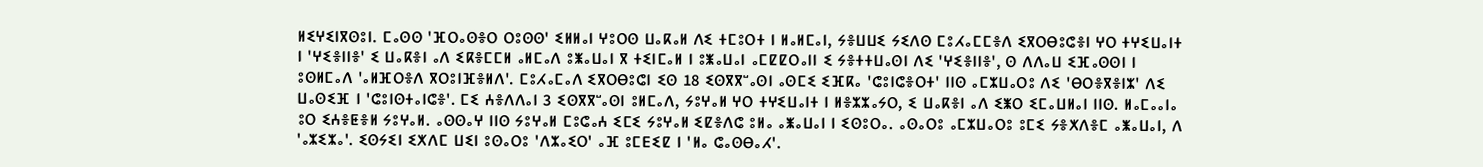ⵍⵉⵖⵉⵏⴳⵙⵓⵏ. ⵎⴰⵙⵙ 'ⴼⵔⴰⵙⴻⵔ ⵔⵓⵙⵙ' ⵉⵍⵍⴰⵏ ⵖⵓⵔⵙ ⵡⴰⴽⴰⵍ ⴷⵉ ⵜⵎⵓⵔⵜ ⵏ ⵍⴰⵍⵎⴰⵏ, ⵢⴻⵡⵡⵉ ⵢⵉⴷⵙ ⵎⵓⵃⴰⵎⵎⴻⴷ ⵉⴳⵔⴱⵓⵛⴻⵏ ⵖⵔ ⵜⵖⵉⵡⴰⵏⵜ ⵏ 'ⵖⵉⴻⵏⵏⴻ' ⵉ ⵡⴰⴽⴻⵏ ⴰⴷ ⵉⴽⴻⵎⵎⵍ ⴰⵍⵎⴰⴷ ⵓⵥⴰⵡⴰⵏ ⴳ ⵜⵉⵏⵎⴰⵍ ⵏ ⵓⵥⴰⵡⴰⵏ ⴰⵎⵇⵇⵔⴰⵏⵏ ⵉ ⵢⴻⵜⵜⵡⴰⵙⵏ ⴷⵉ 'ⵖⵉⴻⵏⵏⴻ', ⵙ ⴷⴷⴰⵡ ⵉⴼⴰⵙⵙⵏ ⵏ ⵓⵙⵍⵎⴰⴷ 'ⴰⵍⴼⵔⴻⴷ ⴳⵔⵓⵏⴼⴻⵍⴷ'. ⵎⵓⵃⴰⵎⴰⴷ ⵉⴳⵔⴱⵓⵛⵏ ⵉⵙ 18 ⵉⵙⴳⴳⵯⴰⵙⵏ ⴰⵙⵎⵉ ⵉⴼⴽⴰ 'ⵛⵓⵏⵛⴻⵔⵜ' ⵏⵏⵙ ⴰⵎⵣⵡⴰⵔⵓ ⴷⵉ 'ⴱⵔⴻⴳⴻⵏⵣ' ⴷⵉ ⵡⴰⵙⵉⴼ ⵏ 'ⵛⵓⵏⵙⵜⴰⵏⵛⴻ'. ⵎⵉ ⵄⴻⴷⴷⴰⵏ 3 ⵉⵙⴳⴳⵯⴰⵙⵏ ⵓⵍⵎⴰⴷ, ⵢⵓⵖⴰⵍ ⵖⵔ ⵜⵖⵉⵡⴰⵏⵜ ⵏ ⵍⴻⵣⵣⴰⵢⵔ, ⵉ ⵡⴰⴽⴻⵏ ⴰⴷ ⵉⵥⵔ ⵉⵎⴰⵡⵍⴰⵏ ⵏⵏⵙ. ⵍⴰⵎⴰⴰⵏⴰ ⵓⵔ ⵉⵄⴻⵟⴻⵍ ⵢⵓⵖⴰⵍ. ⴰⵙⵙⴰⵖ ⵏⵏⵙ ⵢⵓⵖⴰⵍ ⵎⵓⵛⴰⵄ ⵉⵎⵉ ⵢⵓⵖⴰⵍ ⵉⵇⴻⴷⵛ ⵓⵍⴰ ⴰⵥⴰⵡⴰⵏ ⵏ ⵉⵙⵓⵔⴰ. ⴰⵙⴰⵔⵓ ⴰⵎⵣⵡⴰⵔⵓ ⵓⵎⵉ ⵢⴻⵅⴷⴻⵎ ⴰⵥⴰⵡⴰⵏ, ⴷ 'ⴰⵣⵉⵣⴰ'. ⵉⵙⵢⵉⵏ ⵉⵅⴷⵎ ⵡⵉⵏ ⵓⵙⴰⵔⵓ 'ⴷⵣⴰⵉⵔ' ⴰⴼ ⵓⵎⴹⵉⵇ ⵏ 'ⵍⴰ ⵛⴰⵙⴱⴰⵃ'.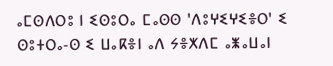ⴰⵎⵙⴷⵔⵓ ⵏ ⵉⵙⵓⵔⴰ ⵎⴰⵙⵙ 'ⴷⵓⵖⵉⵖⵉⴻⵔ' ⵉ ⵙⵓⵜⵔⴰ-ⵙ ⵉ ⵡⴰⴽⴻⵏ ⴰⴷ ⵢⴻⵅⴷⵎ ⴰⵥⴰⵡⴰⵏ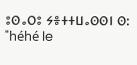ⵓⵙⴰⵔⵓ ⵢⴻⵜⵜⵡⴰⵙⵙⵏ ⵙ: "héhé le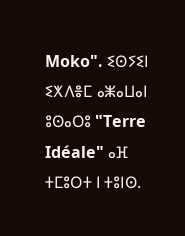Moko". ⵉⵙⵢⵉⵏ ⵉⵅⴷⴻⵎ ⴰⵥⴰⵡⴰⵏ ⵓⵙⴰⵔⵓ "Terre Idéale" ⴰⴼ ⵜⵎⵓⵔⵜ ⵏ ⵜⵓⵏⵙ.